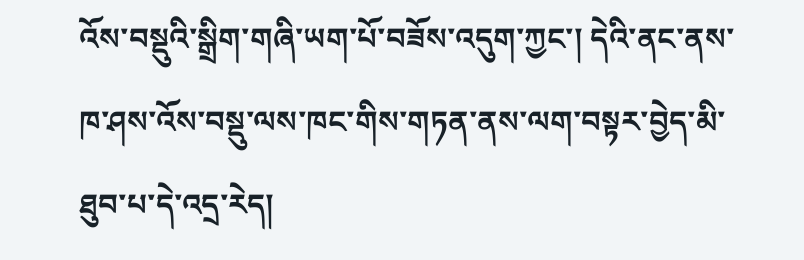འོས་བསྡུའི་སྒྲིག་གཞི་ཡག་པོ་བཟོས་འདུག་ཀྱང་། དེའི་ནང་ནས་ཁ་ཤས་འོས་བསྡུ་ལས་ཁང་གིས་གཏན་ནས་ལག་བསྟར་བྱེད་མི་ཐུབ་པ་དེ་འདྲ་རེད།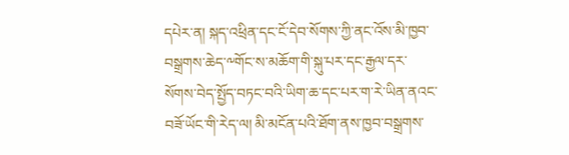དཔེར་ན། སྐད་འཕྲིན་དང་ངོ་དེབ་སོགས་ཀྱི་ནང་འོས་མི་ཁྱབ་བསྒྲགས་ཆེད་༸གོང་ས་མཆོག་གི་སྐུ་པར་དང་རྒྱལ་དར་སོགས་བེད་སྤྱོད་བཏང་བའི་ཡིག་ཆ་དང་པར་ག་རེ་ཡིན་ནའང་བཟོ་ཡོང་གི་རེད་ལ། མི་མངོན་པའི་ཐོག་ནས་ཁྱབ་བསྒྲགས་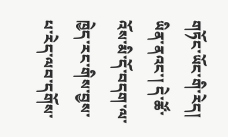གཏོང་ཡོང་གི་རེད། ཡིན་ནའང་། དེ་ཚོ་འོས་མི་དོ་བདག་ལ་ཁྱེད་རང་གིས་བྱས་པ་རེད་ལབ་དགོས་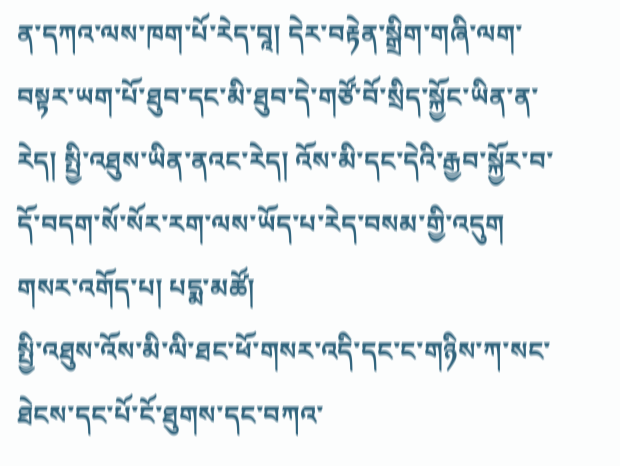ན་དཀའ་ལས་ཁག་པོ་རེད་བཱ། དེར་བརྟེན་སྒྲིག་གཞི་ལག་བསྟར་ཡག་པོ་ཐུབ་དང་མི་ཐུབ་དེ་གཙོ་བོ་སྲིད་སྐྱོང་ཡིན་ན་རེད། སྤྱི་འཐུས་ཡིན་ནའང་རེད། འོས་མི་དང་དེའི་རྒྱབ་སྐྱོར་བ་དོ་བདག་སོ་སོར་རག་ལས་ཡོད་པ་རེད་བསམ་གྱི་འདུག
གསར་འགོད་པ། པདྨ་མཚོ།
སྤྱི་འཐུས་འོས་མི་ལི་ཐང་ཕོ་གསར་འདི་དང་ང་གཉིས་ཀ་སང་ཐེངས་དང་པོ་ངོ་ཐུགས་དང་བཀའ་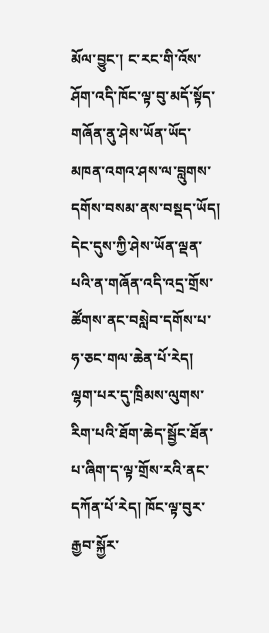མོལ་བྱུང་། ང་རང་གི་འོས་ཤོག་འདི་ཁོང་ལྟ་བུ་མདོ་སྟོད་གཞོན་ནུ་ཤེས་ཡོན་ཡོད་མཁན་འགའ་ཤས་ལ་བླུགས་དགོས་བསམ་ནས་བསྡད་ཡོད།
དེང་དུས་ཀྱི་ཤེས་ཡོན་ལྡན་པའི་ན་གཞོན་འདི་འདྲ་གྲོས་ཚོགས་ནང་བསླེབ་དགོས་པ་ཧ་ཅང་གལ་ཆེན་པོ་རེད། ལྷག་པར་དུ་ཁྲིམས་ལུགས་རིག་པའི་ཐོག་ཆེད་སྦྱོང་ཐོན་པ་ཞིག་ད་ལྟ་གྲོས་རའི་ནང་དཀོན་པོ་རེད། ཁོང་ལྟ་བུར་རྒྱབ་སྐྱོར་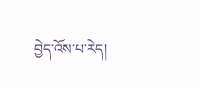བྱེད་འོས་པ་རེད།